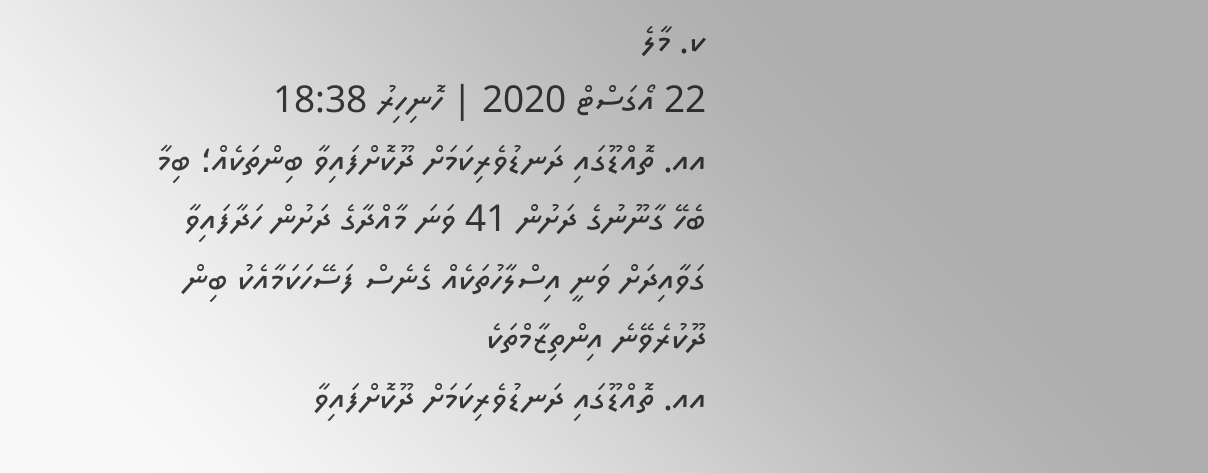ކ. މާލެ
22 އޯގަސްޓް 2020 | ހޮނިހިރު 18:38
އއ. ތޮއްޑޫގައި ދަނޑުވެރިކަމަށް ދޫކޮށްފައިވާ ބިންތަކެއް؛ ބިމާ ބެހޭ ގާނޫނުގެ ދަށުން 41 ވަނަ މާއްދާގެ ދަށުން ހަދާފައިވާ ގަވާއިދަށް ވަނީ އިސްލާހުތަކެއް ގެނެސް ފަސޭހަކަމާއެކު ބިން ދޫކުރެވޭނެ އިންތިޒާމްތަކެ
އއ. ތޮއްޑޫގައި ދަނޑުވެރިކަމަށް ދޫކޮށްފައިވާ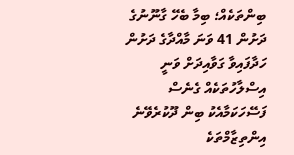ބިންތަކެއް؛ ބިމާ ބެހޭ ގާނޫނުގެ ދަށުން 41 ވަނަ މާއްދާގެ ދަށުން ހަދާފައިވާ ގަވާއިދަށް ވަނީ އިސްލާހުތަކެއް ގެނެސް ފަސޭހަކަމާއެކު ބިން ދޫކުރެވޭނެ އިންތިޒާމްތަކެ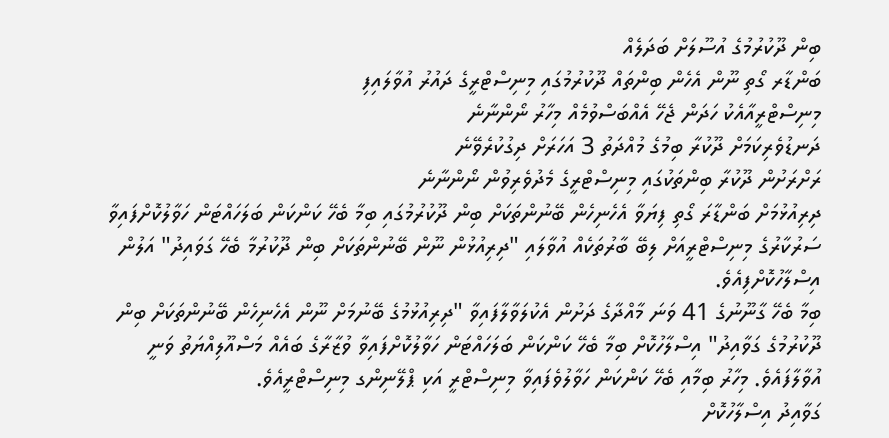ބިން ދޫކުރުމުގެ އުސޫލަށް ބަދަލެއް
ބަންޑާރ ގޯތި ނޫން އެހެން ބިންތައް ދޫކުރުމުގައި މިނިސްޓްރީގެ ދައުރު އުވާލައިފި
މިނިސްޓްރީއާއެކު ހަދަން ޖެހޭ އެއްބަސްވުމެއް މިހާރު ނޯންނާނެ
ދަނޑުވެރިކަމަށް ދޫކުރާ ބިމުގެ މުއްދަތު 3 އަހަރަށް ދިގުކުރެވޭނެ
ރަށްރަށުން ދޫކުރާ ބިންތަކުގައި މިނިސްޓްރީގެ މެދުވެރިވުން ނޯންނާނެ
ދިރިއުޅުމަށް ބަންޑާރަ ގޯތި ފިޔަވާ އެހެނިހެން ބޭނުންތަކަށް ބިން ދޫކުރުމުގައި ބިމާ ބެހޭ ކަންކަން ބަލަހައްޓަން ހަވާލުކޮށްފައިވާ ސަރުކާރުގެ މިނިސްޓްރީއަށް ލިބޭ ބާރުތަކެއް އުވާލައި "ދިރިއުޅުން ނޫން ބޭނުންތަކަށް ބިން ދޫކުރުމާ ބެހޭ ގަވައިދު" އަލުން އިސްލާހުކޮށްފިއެވެ.
ބިމާ ބެހޭ ގާނޫނުގެ 41 ވަނަ މާއްދާގެ ދަށުން އެކުލަވާލާފައިވާ "ދިރިއުޅުމުގެ ބޭނުމަށް ނޫން އެހެނިހެން ބޭނުންތަކަށް ބިން ދޫކުރުމުގެ ގަވާއިދު" އިސްލާހުކޮށް ބިމާ ބެހޭ ކަންކަން ބަލަހައްޓަން ހަވާލުކޮށްފައިވާ ވުޒާރާގެ ބައެއް މަސްއޫލިއްޔަތު ވަނީ އުވާލާފައެވެ. މިހާރު ބިމާއި ބެހޭ ކަންކަން ހަވާލުވެފައިވާ މިނިސްޓްރީ އަކި ޕްލޭނިންގ މިނިސްޓްރީއެވެ.
ގަވާއިދު އިސްލާހުކޮށް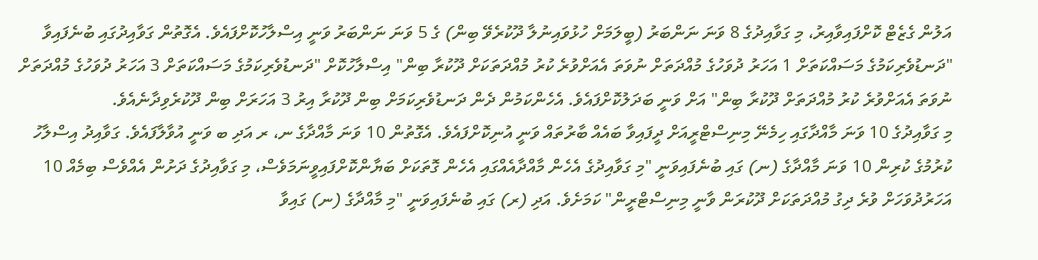އަލުން ގެޒެޓް ކޮށްފައިވާއިރު، މި ގަވާއިދުގެ 8 ވަނަ ނަންބަރު (ބީލަމަށް ހުޅުވައިނުލާ ދޫކުރެވޭ ބިން) ގެ 5 ވަނަ ނަންބަރު ވަނީ އިސްލާހުކޮށްފައެވެ. އެގޮތުން ގަވާއިދުގައި ބުނެފައިވާ "ދަނޑުވެރިކަމުގެ މަސައްކަތަށް 1 އަހަރު ދުވަހުގެ މުއްދަތަށް ނުވަތަ އެއަށްވުރެ ކުރު މުއްދަތަކަށް ދޫކުރާ ބިން" އިސްލާހުކޮށް "ދަނޑުވެރިކަމުގެ މަސައްކަތަށް 3 އަހަރު ދުވަހުގެ މުއްދަތަށް ނުވަތަ އެއަށްވުރެ ކުރު މުއްދަތަށް ދޫކުރާ ބިން" އަށް ވަނީ ބަދަލުކޮށްފައެވެ. އެހެންކަމުން ދެން ދަނޑުވެރިކަމަށް ބިން ދޫކުރާ އިރު 3 އަހަރަށް ބިން ދޫކުރެވިދާނެއެވެ.
މި ގަވާއިދުގެ 10 ވަނަ މާއްދާގައި ހިމެނޭ މިނިސްޓްރީއަށް ދީފައިވާ ބައެއް ބާރުތައް ވަނީ އުނިކޮށްފައެވެ. އެގޮތުން 10 ވަނަ މާއްދާގެ ނ، ރ އަދި ބ ވަނީ އުވާލާފައެވެ. ގަވާއިދު އިސްލާހު ކުރުމުގެ ކުރިން 10 ވަނަ މާއްދާގެ (ނ) ގައި ބުނެފައިވަނީ "މި ގަވާއިދުގެ އެހެން މާއްދާއެއްގައި އެހެން ގޮތަކަށް ބަޔާންކޮށްފައިވީނަމަވެސް، މި ގަވާއިދުގެ ދަށުން އެއްވެސް ބިމެއް 10 އަހަރުދުވަހަށް ވުރެ ދިގު މުއްދަތަކަށް ދޫކުރަން ވާނީ މިނިސްޓްރީން" ކަމަށެވެ. އަދި (ރ) ގައި ބުނެފައިވަނީ "މި މާއްދާގެ (ނ) ގައިވާ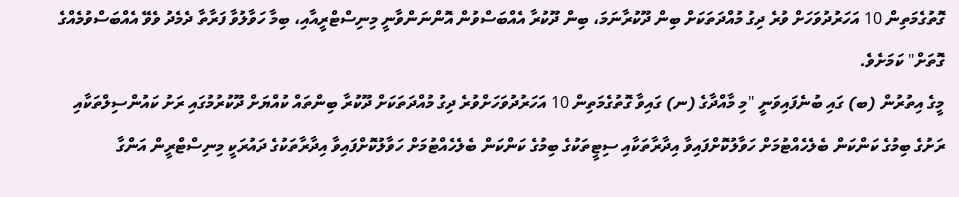ގޮތުގެމަތިން 10 އަހަރުދުވަހަށް ވުރެ ދިގު މުއްދަތަކަށް ބިން ދޫކުރާނަމަ، ބިން ދޫކުރާ އެއްބަސްވުން އޮންނަންވާނީ މިނިސްޓްރީއާއި، ބިމާ ހަވާލުވާ ފަރާތާ ދެމެދު ވެވޭ އެއްބަސްވުމެއްގެ ގޮތަށް" ކަމަށެވެ.
މީގެ އިތުރުން (ބ) ގައި ބުނެފައިވަނީ "މި މާއްދާގެ (ނ) ގައިވާ ގޮތުގެމަތިން 10 އަހަރުދުވަހަށްވުރެ ދިގު މުއްދަތަކަށް ދޫކުރާ ބިންތައް ކުއްޔަށް ދޫކުރުމުގައި ރަށު ކައުންސިލްތަކާއި ރަށުގެ ބިމުގެ ކަންކަން ބެލެހެއްޓުމަށް ހަވާލުކޮށްފައިވާ އިދާރާތަކާއި ސިޓީތަކުގެ ބިމުގެ ކަންކަން ބެލެހެއްޓުމަށް ހަވާލުކޮށްފައިވާ އިދާރާތަކުގެ ދައުރަކީ މިނިސްޓްރީން އަންގާ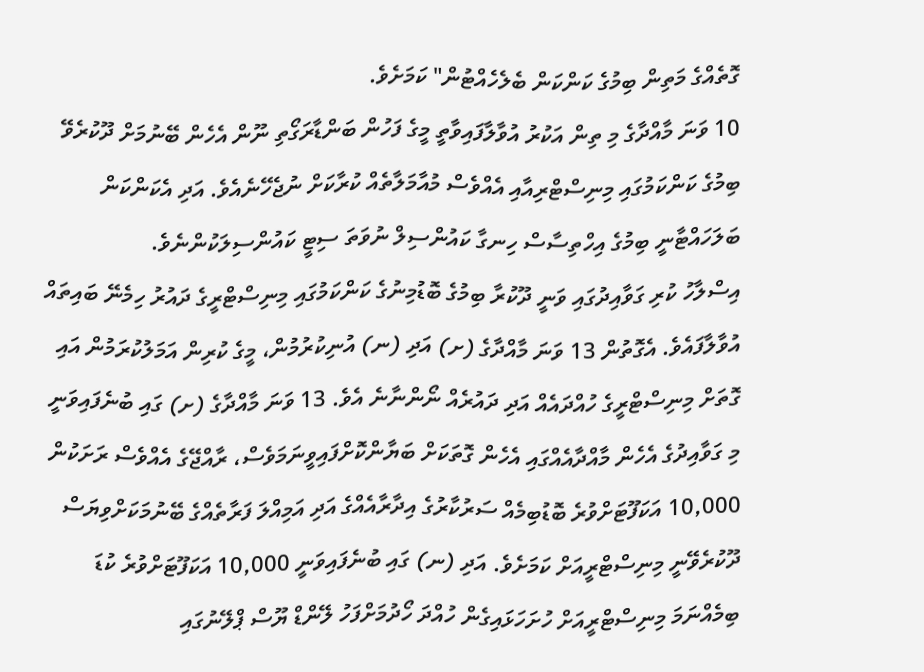ގޮތެއްގެ މަތިން ބިމުގެ ކަންކަން ބެލެހެއްޓުން" ކަމަށެވެ.
10 ވަނަ މާއްދާގެ މި ތިން އަކުރު އުވާލާފައިވާތީ މީގެ ފަހުން ބަންޑާރަގޯތި ނޫން އެހެން ބޭނުމަށް ދޫކުރެވޭ ބިމުގެ ކަންކަމުގައި މިނިސްޓްރިއާއި އެއްވެސް މުއާމަލާތެއް ކުރާކަށް ނުޖެހޭނެއެވެ. އަދި އެކަންކަން ބަލަހައްޓާނީ ބިމުގެ އިހްތިސާސް ހިނގާ ކައުންސިލް ނުވަތަ ސިޓީ ކައުންސިލަކުންނެވެ.
އިސްލާހު ކުރި ގަވާއިދުގައި ވަނީ ދޫކުރާ ބިމުގެ ބޮޑުމިނުގެ ކަންކަމުގައި މިނިސްޓްރީގެ ދައުރު ހިމެނޭ ބައިތައް އުވާލާފައެވެ. އެގޮތުން 13 ވަނަ މާއްދާގެ (ށ) އަދި (ނ) އުނިކުރުމުން، މީގެ ކުރިން އަމަލުކުރަމުން އައި ގޮތަށް މިނިސްޓްރީގެ ހުއްދައެއް އަދި ދައުރެއް ނޯންނާނެ އެވެ. 13 ވަނަ މާއްދާގެ (ށ) ގައި ބުނެފައިވަނީ މި ގަވާއިދުގެ އެހެން މާއްދާއެއްގައި އެހެން ގޮތަކަށް ބަޔާންކޮށްފައިވީނަމަވެސް، ރާއްޖޭގެ އެއްވެސް ރަށަކުން 10,000 އަކަފޫޓަށްވުރެ ބޮޑުބިމެއް ސަރުކާރުގެ އިދާރާއެއްގެ އަދި އަމިއްލަ ފަރާތެއްގެ ބޭނުމަކަށްވިޔަސް ދޫކުރެވޭނީ މިނިސްޓްރީއަށް ކަމަށެވެ. އަދި (ނ) ގައި ބުނެފައިވަނީ 10,000 އަކަފޫޓަށްވުރެ ކުޑަ ބިމެއްނަމަ މިނިސްޓްރީއަށް ހުށަހަޅައިގެން ހުއްދަ ހޯދުމަށްފަހު ލޭންޑް ޔޫސް ޕްލޭނުގައި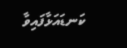ކަނޑައަޅާފައިވާ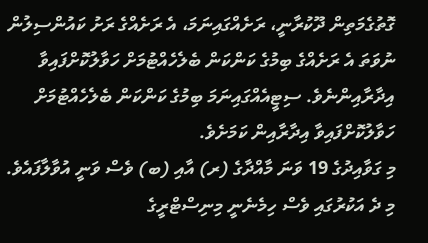ގޮތުގެމަތިން ދޫކުރާނީ، ރަށެއްގައިނަމަ، އެ ރަށެއްގެ ރަށު ކައުންސިލުން ނުވަތަ އެ ރަށެއްގެ ބިމުގެ ކަންކަން ބެލެހެއްޓުމަށް ހަވާލުކޮށްފައިވާ އިދާރާއިންނެވެ. ސިޓީއެއްގައިނަމަ ބިމުގެ ކަންކަން ބެލެހެއްޓުމަށް ހަވާލުކޮށްފައިވާ އިދާރާއިން ކަމަށެވެ.
މި ގަވާއިދުގެ 19 ވަނަ މާއްދާގެ (ރ) އާއި (ބ) ވެސް ވަނީ އުވާލާފައެވެ. މި ދެ އަކުރުގައި ވެސް ހިމެނެނީ މިނިސްޓްރީގެ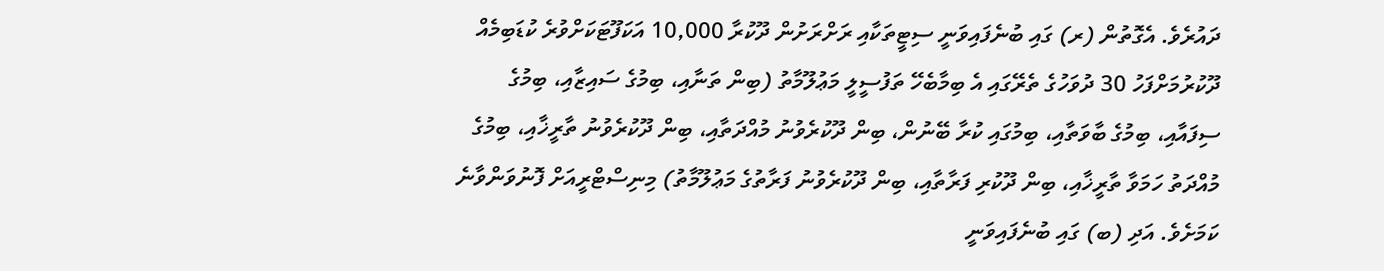ދައުރެވެ. އެގޮތުން (ރ) ގައި ބުނެފައިވަނީ ސިޓީތަކާއި ރަށްރަށުން ދޫކުރާ 10,000 އަކަފޫޓަކަށްވުރެ ކުޑަބިމެއް ދޫކުރުމަށްފަހު 30 ދުވަހުގެ ތެރޭގައި އެ ބިމާބެހޭ ތަފުސީލީ މަޢުލޫމާތު (ބިން ތަނާއި، ބިމުގެ ސައިޒާއި، ބިމުގެ ސިފައާއި، ބިމުގެ ބާވަތާއި، ބިމުގައި ކުރާ ބޭނުން، ބިން ދޫކުރެވުނު މުއްދަތާއި، ބިން ދޫކުރެވުނު ތާރީޚާއި، ބިމުގެ މުއްދަތު ހަމަވާ ތާރީޚާއި، ބިން ދޫކުރި ފަރާތާއި، ބިން ދޫކުރެވުނު ފަރާތުގެ މަޢުލޫމާތު) މިނިސްޓްރީއަށް ފޮނުވަންވާނެ ކަމަށެވެ. އަދި (ބ) ގައި ބުނެފައިވަނީ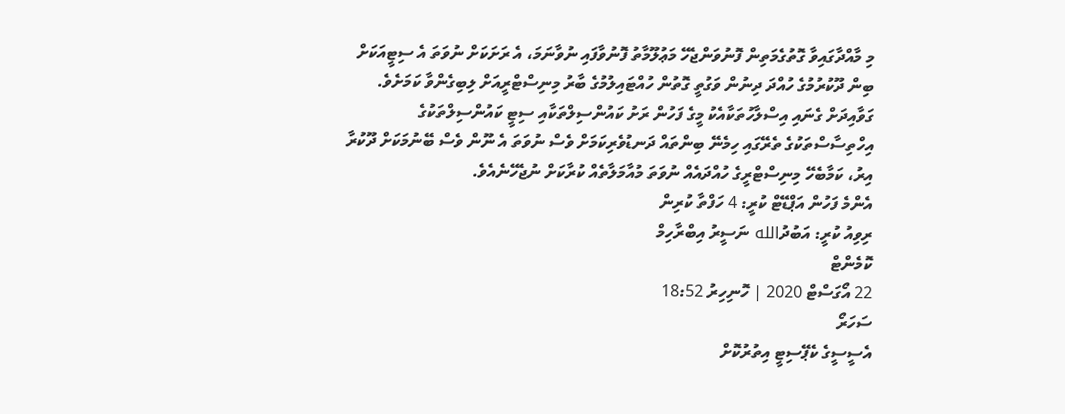މި މާއްދާގައިވާ ގޮތުގެމަތިން ފޮނުވަންޖެހޭ މަޢުލޫމާތު ފޮނުވާފައި ނުވާނަމަ، އެ ރަށަކަށް ނުވަތަ އެ ސިޓީއަކަށް ބިން ދޫކުރުމުގެ ހުއްދަ ދިނުން ވަގުތީ ގޮތުން ހުއްޓައިލުމުގެ ބާރު މިނިސްޓްރީއަށް ލިބިގެންވާ ކަމަށެވެ.
ގަވާއިދަށް ގެނައި އިސްލާހުތަކާއެކު މީގެ ފަހުން ރަށު ކައުންސިލްތަކާއި ސިޓީ ކައުންސިލްތަކުގެ އިހްތިސާސްތަކުގެ ތެރޭގައި ހިމެނޭ ބިންތައް ދަނޑުވެރިކަމަށް ވެސް ނުވަތަ އެ ނޫން ވެސް ބޭނުމަކަށް ދޫކުރާ އިރު، ކަމާބެހޭ މިނިސްޓްރީގެ ހުއްދައެއް ނުވަތަ މުއާމަލާތެއް ކުރާކަށް ނުޖެހޭނެއެވެ.
އެންމެ ފަހުން އަޕްޑޭޓް ކުރީ: 4 ހަފްތާ ކުރިން
ރިވިއު ކުރީ: އަބުދުالله ނަސީރު އިބްރާހިމް
ކޮމެންޓް
22 އޯގަސްޓް 2020 | ހޮނިހިރު 18:52
ސަހަރޯ
އެސީސީގެ ކެޕޭސިޓީ އިތުރުކޮށް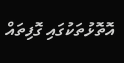އޮތޮޅުތަކުގައި ގޮފިތައް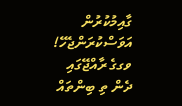ގާއިމުކުރުން އަވަސްކުރަންޖެހޭ! ވގގެ ރާއްޖޭގައި ދެން ތި ބިންތައް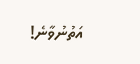އަތުނުވާނެ!